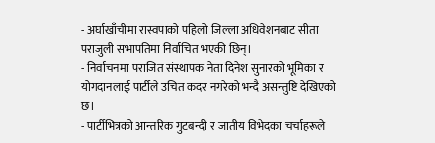- अर्घाखाँचीमा रास्वपाको पहिलो जिल्ला अधिवेशनबाट सीता पराजुली सभापतिमा निर्वाचित भएकी छिन्।
- निर्वाचनमा पराजित संस्थापक नेता दिनेश सुनारको भूमिका र योगदानलाई पार्टीले उचित कदर नगरेको भन्दै असन्तुष्टि देखिएको छ।
- पार्टीभित्रको आन्तरिक गुटबन्दी र जातीय विभेदका चर्चाहरूले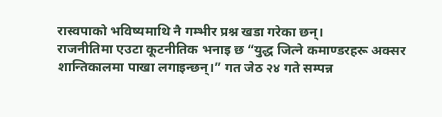रास्वपाको भविष्यमाथि नै गम्भीर प्रश्न खडा गरेका छन्।
राजनीतिमा एउटा कूटनीतिक भनाइ छ “युद्ध जित्ने कमाण्डरहरू अक्सर शान्तिकालमा पाखा लगाइन्छन्।” गत जेठ २४ गते सम्पन्न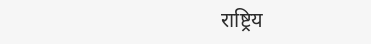राष्ट्रिय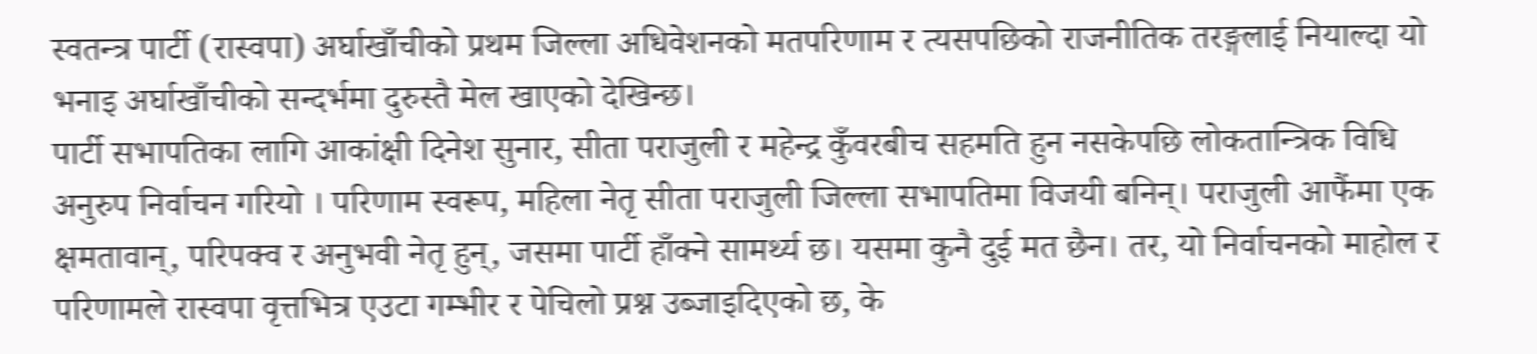स्वतन्त्र पार्टी (रास्वपा) अर्घाखाँचीको प्रथम जिल्ला अधिवेशनको मतपरिणाम र त्यसपछिको राजनीतिक तरङ्गलाई नियाल्दा यो भनाइ अर्घाखाँचीको सन्दर्भमा दुरुस्तै मेल खाएको देखिन्छ।
पार्टी सभापतिका लागि आकांक्षी दिनेश सुनार, सीता पराजुली र महेन्द्र कुँवरबीच सहमति हुन नसकेपछि लोकतान्त्रिक विधि अनुरुप निर्वाचन गरियो । परिणाम स्वरूप, महिला नेतृ सीता पराजुली जिल्ला सभापतिमा विजयी बनिन्। पराजुली आफैंमा एक क्षमतावान्, परिपक्व र अनुभवी नेतृ हुन्, जसमा पार्टी हाँक्ने सामर्थ्य छ। यसमा कुनै दुई मत छैन। तर, यो निर्वाचनको माहोल र परिणामले रास्वपा वृत्तभित्र एउटा गम्भीर र पेचिलो प्रश्न उब्जाइदिएको छ, के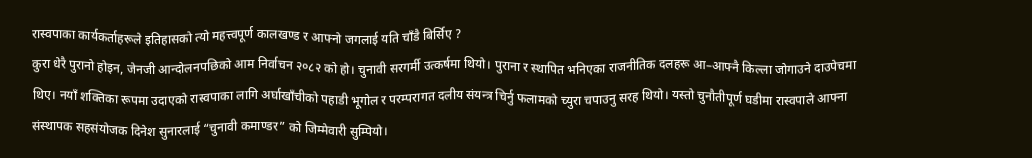रास्वपाका कार्यकर्ताहरूले इतिहासको त्यो महत्त्वपूर्ण कालखण्ड र आफ्नो जगलाई यति चाँडै बिर्सिए ?
कुरा धेरै पुरानो होइन, जेनजी आन्दोलनपछिको आम निर्वाचन २०८२ को हो। चुनावी सरगर्मी उत्कर्षमा थियो। पुराना र स्थापित भनिएका राजनीतिक दलहरू आ–आफ्नै किल्ला जोगाउने दाउपेचमा थिए। नयाँ शक्तिका रूपमा उदाएको रास्वपाका लागि अर्घाखाँचीको पहाडी भूगोल र परम्परागत दलीय संयन्त्र चिर्नु फलामको च्युरा चपाउनु सरह थियो। यस्तो चुनौतीपूर्ण घडीमा रास्वपाले आफ्ना संस्थापक सहसंयोजक दिनेश सुनारलाई “चुनावी कमाण्डर” को जिम्मेवारी सुम्पियो।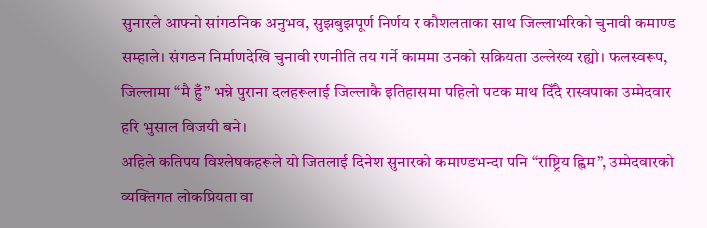सुनारले आफ्नो सांगठनिक अनुभव, सुझबुझपूर्ण निर्णय र कौशलताका साथ जिल्लाभरिको चुनावी कमाण्ड सम्हाले। संगठन निर्माणदेखि चुनावी रणनीति तय गर्ने काममा उनको सक्रियता उल्लेख्य रह्यो। फलस्वरूप, जिल्लामा “मै हुँ” भन्ने पुराना दलहरूलाई जिल्लाकै इतिहासमा पहिलो पटक माथ दिँदै रास्वपाका उम्मेदवार हरि भुसाल विजयी बने।
अहिले कतिपय विश्लेषकहरूले यो जितलाई दिनेश सुनारको कमाण्डभन्दा पनि “राष्ट्रिय ह्विम”, उम्मेदवारको व्यक्तिगत लोकप्रियता वा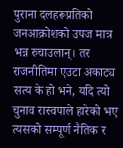पुराना दलहरूप्रतिको जनआक्रोशको उपज मात्र भन्न रुचाउलान्। तर राजनीतिमा एउटा अकाट्य सत्य के हो भने, यदि त्यो चुनाव रास्वपाले हारेको भए त्यसको सम्पूर्ण नैतिक र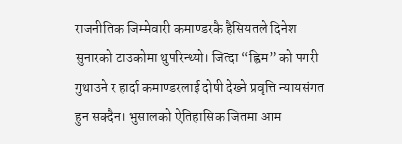राजनीतिक जिम्मेवारी कमाण्डरकै हैसियतले दिनेश सुनारको टाउकोमा थुपरिन्थ्यो। जित्दा “ह्विम” को पगरी गुथाउने र हार्दा कमाण्डरलाई दोषी देख्ने प्रवृत्ति न्यायसंगत हुन सक्दैन। भुसालको ऐतिहासिक जितमा आम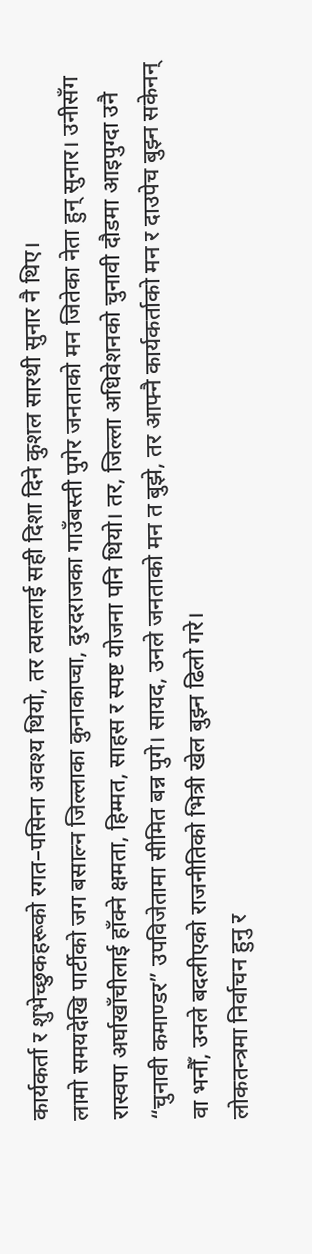कार्यकर्ता र शुभेच्छुकहरूको रगत–पसिना अवश्य थियो, तर त्यसलाई सही दिशा दिने कुशल सारथी सुनार नै थिए।
लामो समयदेखि पार्टीको जग बसाल्न जिल्लाका कुनाकाप्चा, दुरदराजका गाउँबस्ती पुगेर जनताको मन जितेका नेता हुन् सुनार। उनीसँग रास्वपा अर्घाखाँचीलाई हाँक्ने क्षमता, हिम्मत, साहस र स्पष्ट योजना पनि थियो। तर, जिल्ला अधिवेशनको चुनावी दौडमा आइपुग्दा उनै “चुनावी कमाण्डर” उपविजेतामा सीमित बन्न पुगे। सायद, उनले जनताको मन त बुझे, तर आफ्नै कार्यकर्ताको मन र दाउपेच बुझ्न सकेनन् वा भनौँ, उनले बदलीएको राजनीतिको भित्री खेल बुझ्न ढिलो गरे।
लोकतन्त्रमा निर्वाचन हुनु र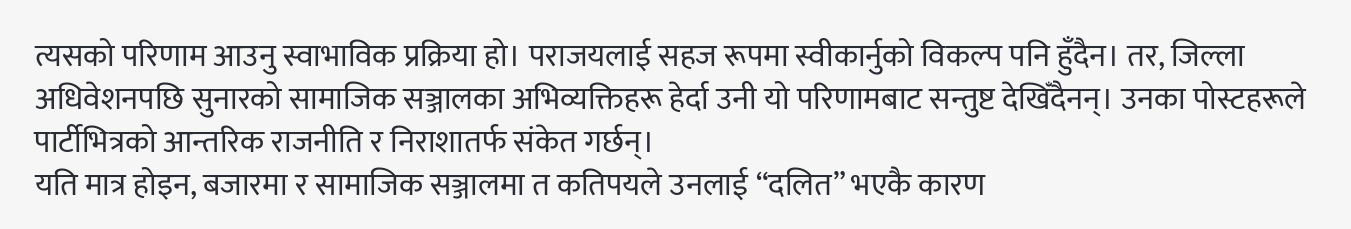त्यसको परिणाम आउनु स्वाभाविक प्रक्रिया हो। पराजयलाई सहज रूपमा स्वीकार्नुको विकल्प पनि हुँदैन। तर, जिल्ला अधिवेशनपछि सुनारको सामाजिक सञ्जालका अभिव्यक्तिहरू हेर्दा उनी यो परिणामबाट सन्तुष्ट देखिँदैनन्। उनका पोस्टहरूले पार्टीभित्रको आन्तरिक राजनीति र निराशातर्फ संकेत गर्छन्।
यति मात्र होइन, बजारमा र सामाजिक सञ्जालमा त कतिपयले उनलाई “दलित” भएकै कारण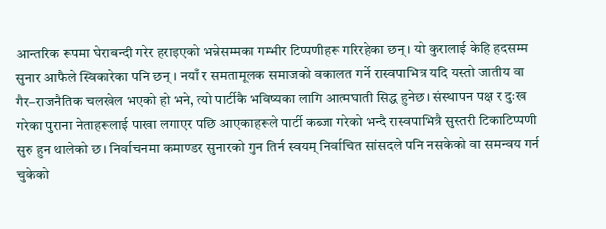आन्तरिक रूपमा घेराबन्दी गरेर हराइएको भन्नेसम्मका गम्भीर टिप्पणीहरू गरिरहेका छन्। यो कुरालाई केहि हदसम्म सुनार आफैले स्विकारेका पनि छन् । नयाँ र समतामूलक समाजको वकालत गर्ने रास्वपाभित्र यदि यस्तो जातीय वा गैर–राजनैतिक चलखेल भएको हो भने, त्यो पार्टीकै भविष्यका लागि आत्मघाती सिद्ध हुनेछ। संस्थापन पक्ष र दुःख गरेका पुराना नेताहरूलाई पाखा लगाएर पछि आएकाहरूले पार्टी कब्जा गरेको भन्दै रास्वपाभित्रै सुस्तरी टिकाटिप्पणी सुरु हुन थालेको छ। निर्वाचनमा कमाण्डर सुनारको गुन तिर्न स्वयम् निर्वाचित सांसदले पनि नसकेको वा समन्वय गर्न चुकेको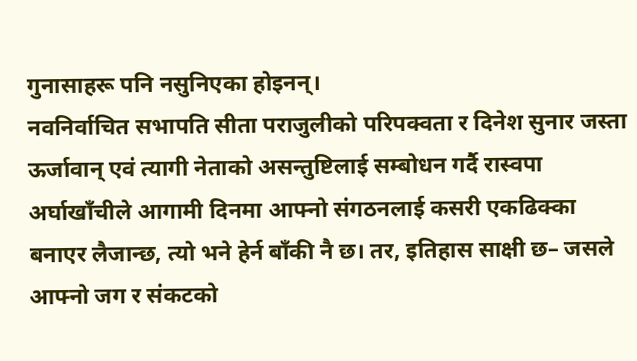गुनासाहरू पनि नसुनिएका होइनन्।
नवनिर्वाचित सभापति सीता पराजुलीको परिपक्वता र दिनेश सुनार जस्ता ऊर्जावान् एवं त्यागी नेताको असन्तुष्टिलाई सम्बोधन गर्दै रास्वपा अर्घाखाँचीले आगामी दिनमा आफ्नो संगठनलाई कसरी एकढिक्का बनाएर लैजान्छ, त्यो भने हेर्न बाँकी नै छ। तर, इतिहास साक्षी छ– जसले आफ्नो जग र संकटको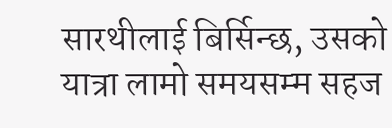सारथीलाई बिर्सिन्छ, उसको यात्रा लामो समयसम्म सहज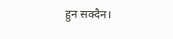हुन सक्दैन।